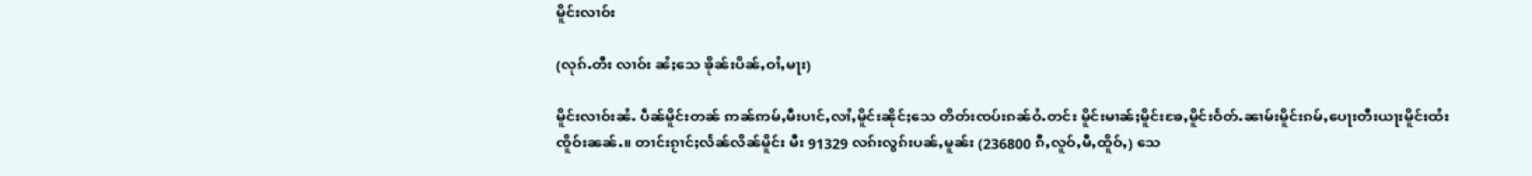မိူင်းလၢဝ်း

(လုၵ်ႉတီး လၢဝ်း ၼႆႈသေ ၶိုၼ်းပိၼ်ႇဝၢႆႇမႃး)

မိူင်းလၢဝ်းၼႆႉ ပဵၼ်မိူင်းတၼ် ဢၼ်ဢမ်ႇမီးပၢင်ႇလၢႆႇမိူင်းၼိုင်ႈသေ တိတ်းၸပ်းၵၼ်ဝႆႉတင်း မိူင်းမၢၼ်ႈမိူင်းၶႄႇမိူင်းဝႅတ်ႉၼၢမ်းမိူင်းၵမ်ႇပေႃးတီးယႃးမိူင်းထႆး ၸိူဝ်းၼၼ်ႉ။ တၢင်းၵႂၢင်ႈလႅၼ်လိၼ်မိူင်း မီး 91329 လၵ်းလွၵ်းပၼ်ႇမူၼ်း (236800 ၵီႇလူဝ်ႇမီႇထိူဝ်ႇ) သေ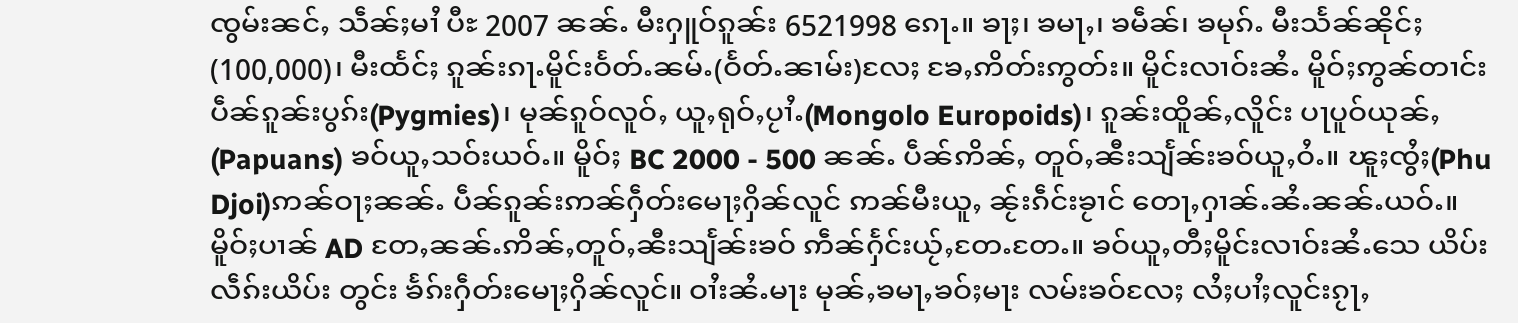ၸွမ်းၼင်ႇ သဵၼ်ႈမၢႆ ပီႊ 2007 ၼၼ်ႉ မီးႁူဝ်ၵူၼ်း 6521998 ၵေႃႉ။ ၶႃႈ၊ ၶမႃႇ၊ ၶမဵၼ်၊ ၶမုၵ်ႉ မီးသႅၼ်ၼိုင်ႈ(100,000)၊ မီးထႅင်ႈ ၵူၼ်းၵႃႉမိူင်းဝႅတ်ႉၼမ်ႉ(ဝႅတ်ႉၼၢမ်း)လႄႈ ၶႄႇဢိတ်းဢွတ်း။ မိူင်းလၢဝ်းၼႆႉ မိူဝ်ႈဢွၼ်တၢင်း ပဵၼ်ၵူၼ်းပွၵ်း(Pygmies)၊ မုၼ်ၵူဝ်လူဝ်ႇ ယူႇရုဝ်ႇပႂၢႆႉ(Mongolo Europoids)၊ ၵူၼ်းထိူၼ်ႇလိူင်း ပႃပူဝ်ယုၼ်ႇ(Papuans) ၶဝ်ယူႇသဝ်းယဝ်ႉ။ မိူဝ်ႈ BC 2000 - 500 ၼၼ်ႉ ပဵၼ်ဢိၼ်ႇ တူဝ်ႇၼီးသျႅၼ်းၶဝ်ယူႇဝႆႉ။ ၽူႈၸွႆႈ(Phu Djoi)ဢၼ်ဝႃႈၼၼ်ႉ ပဵၼ်ၵူၼ်းဢၼ်ႁဵတ်းမေႃႈႁိၼ်လူင် ဢၼ်မီးယူႇ ၼႂ်းၵဵင်းၶႂၢင် တေႃႇႁၢၼ်ႉၼႆႉၼၼ်ႉယဝ်ႉ။ မိူဝ်ႈပၢၼ် AD တႄႇၼၼ်ႉဢိၼ်ႇတူဝ်ႇၼီးသျႅၼ်းၶဝ် ဢဵၼ်ႁႅင်းယႂ်ႇတႄႉတႄႉ။ ၶဝ်ယူႇတီႈမိူင်းလၢဝ်းၼႆႉသေ ယိပ်းလဵၵ်းယိပ်း တွင်း ၶႅၵ်းႁဵတ်းမေႃႈႁိၼ်လူင်။ ဝၢႆးၼႆႉမႃး မုၼ်ႇၶမႃႇၶဝ်ႈမႃး လမ်းၶဝ်လႄႈ လႆႈပၢႆႈလူင်းၵႂႃႇ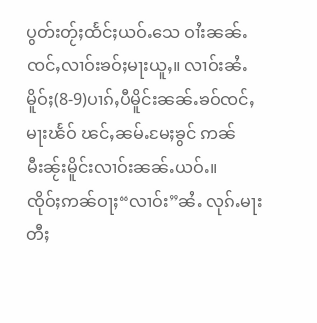ပွတ်းတႂ်ႈထႅင်ႈယဝ်ႉသေ ဝၢႆးၼၼ်ႉၸင်ႇလၢဝ်းၶဝ်ႈမႃးယူႇ။ လၢဝ်းၼႆႉမိူဝ်ႈ(8-9)ပၢၵ်ႇပီမိူင်းၼၼ်ႉၶဝ်ၸင်ႇမႃးၽႅဝ် ၽင်ႇၼမ်ႉမႄႈၶွင် ဢၼ်မီးၼႂ်းမိူင်းလၢဝ်းၼၼ်ႉယဝ်ႉ။
ၸိုဝ်ႈဢၼ်ဝႃႈ“လၢဝ်း”ၼႆႉ လုၵ်ႉမႃးတီႈ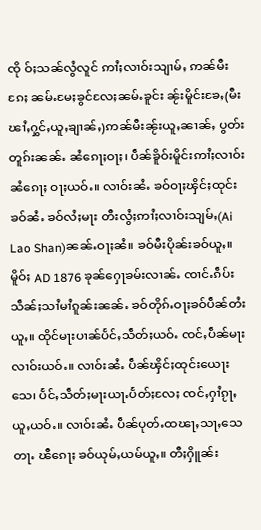ၸို ဝ်ႈသၼ်လွႆလူင် ဢၢႆႈလၢဝ်းသျၢမ်ႇ ဢၼ်မီးၵႄႈ ၼမ်ႉမႄႈၶွင်လႄႈၼမ်ႉၶူင်း ၼႂ်းမိူင်းၶႄႇ(မီးၽၢႆႇႁွင်ႇယူႇၶျၢၼ်ႇ)ဢၼ်မီးၼႂ်းယူႇၼၢၼ်ႇ ပွတ်းတူၵ်းၼၼ်ႉ ၼႆၵေႃႈဝႃႈ၊ ပဵၼ်ၶိူဝ်းမိူင်းဢၢႆႈလၢဝ်းၼႆၵေႃႈ ဝႃႈယဝ်ႉ။ လၢဝ်းၼႆႉ ၶဝ်ဝႃႈၾိင်ႈထုင်းၶဝ်ၼႆႉ ၶဝ်လႆႈမႃး တီးလွႆႈဢၢႆႈလၢဝ်းသျမ်ႇ(Ai Lao Shan)ၼၼ်ႉဝႃႈၼႆ။ ၶဝ်မီးပိုၼ်းၶဝ်ယူႇ။ မိူဝ်ႈ AD 1876 ၶုၼ်ႁေႃၶမ်းလၢၼ်ႉ ၸၢင်ႉၵဵပ်းသဵၼ်ႈသၢႆမၢႆၵူၼ်းၼၼ်ႉ ၶဝ်တိုၵ်ႉဝႃႈၶဝ်ပဵၼ်တႆးယူႇ။ ထိုင်မႃးပၢၼ်ပႅင်ႇသဵတ်ႈယဝ်ႉ ၸင်ႇပဵၼ်မႃးလၢဝ်းယဝ်ႉ။ လၢဝ်းၼႆႉ ပဵၼ်ၾိင်ႈထုင်းယေႃးသေ၊ ပႅင်ႇသဵတ်ႈမႃးယႃႉပႅတ်ႈလႄႈ ၸင်ႇႁၢႆၵႂႃႇယူႇယဝ်ႉ။ လၢဝ်းၼႆႉ ပဵၼ်ပုတ်ႉထၽႃႇသႃႇသေတႃႉ ၽီၵေႃႈ ၶဝ်ယုမ်ႇယမ်ယူႇ။ တီႈႁိူၼ်း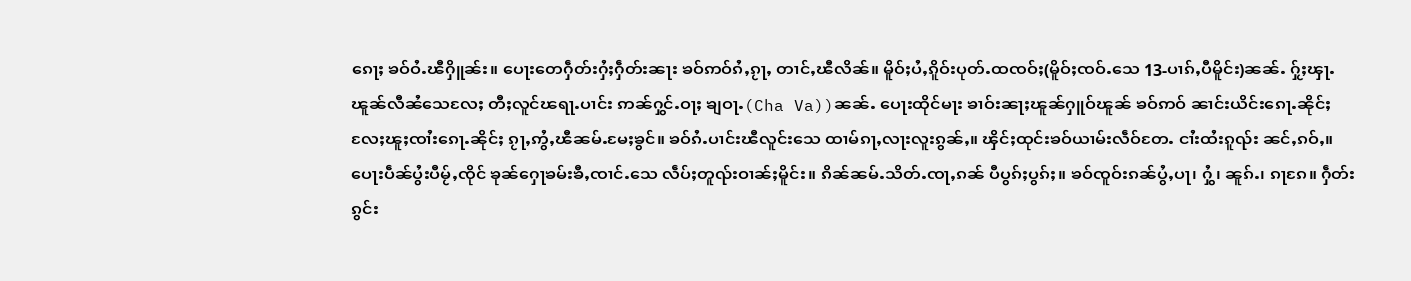ၵေႃႈ ၶဝ်ဝႆႉၽီႁိူၼ်း။ ပေႃးတေႁဵတ်းႁႆႈႁဵတ်းၼႃး ၶဝ်ဢဝ်ၵႆႇၵႂႃႇ တၢင်ႇၽီလိၼ်။ မိူဝ်ႈပႆႇၵိူဝ်းပုတ်ႉထၸဝ်ႈ(မိူဝ်ႈၸဝ်ႉသေ 13-ပၢၵ်ႇပီမိူင်း)ၼၼ်ႉ ႁႂ်ႈၾႃႉၽူၼ်လီၼႆသေလႄႈ တီႈလူင်ၽရႃႉပၢင်း ဢၼ်ႁွင်ႉဝႃႈ ၶျဝႃႉ(Cha Va))ၼၼ်ႉ ပေႃးထိုင်မႃး ၶၢဝ်းၼႃႈၽူၼ်ႁူဝ်ၽူၼ် ၶဝ်ဢဝ် ၼၢင်းယိင်းၵေႃႉၼိုင်ႈလႄႈၽူႈၸၢႆးၵေႃႉၼိုင်ႈ ၵႂႃႇဢွႆႇၽီၼမ်ႉမႄႈၶွင်။ ၶဝ်ၵႆႉပၢင်းၽီလူင်းသေ ထၢမ်ၵႃႇလႃးလူးၵွၼ်ႇ။ ၾိင်ႈထုင်းၶဝ်ယၢမ်းလဵဝ်တႄႉ ငၢႆးထႆးၵူၺ်း ၼင်ႇၵဝ်ႇ။ ပေႃးပဵၼ်ပွႆးပီမႂ်ႇၸိုင် ၶုၼ်ႁေႃၶမ်းၶီႇၸၢင်ႉသေ လဵပ်ႈတူၺ်းဝၢၼ်ႈမိူင်း။ ၵိၼ်ၼမ်ႉသိတ်ႉၸႃႇၵၼ် ပီပွၵ်ႈပွၵ်ႈ။ ၶဝ်ၸူဝ်းၵၼ်ပွႆႇပႃ၊ ႁွႆ၊ ၼူၵ်ႉ၊ ၵႃၵႄ။ ႁဵတ်းၵွင်း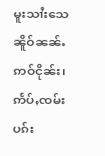မူးသၢႆးသေ ၼိူဝ်ၼၼ်ႉဢဝ်ငိုၼ်း၊ ဢႅပ်ႇၸမ်းပၵ်း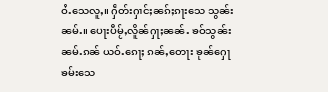ဝႆႉသေလူႇ။ ႁဵတ်းႁၢင်ႈၼၵ်ႈၵႃးသေ သွၼ်းၼမ်ႉ။ ပေႃးပီမႂ်ႇလိူၼ်ႁႃႈၼၼ်ႉ ၶဝ်သွၼ်းၼမ်ႉၵၼ် ယဝ်ႉၵေႃႈ ၵၼ်ႇတေႃး ၶုၼ်ႁေႃၶမ်းသေ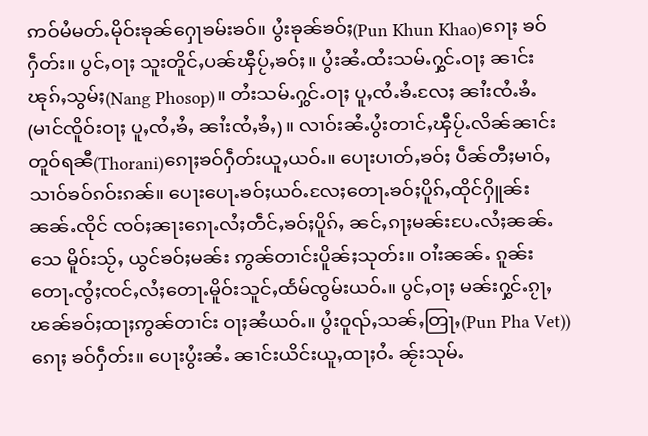ဢဝ်မႆမတ်ႉမိုဝ်းၶုၼ်ႁေႃၶမ်းၶဝ်။ ပွႆးၶုၼ်ၶဝ်ႈ(Pun Khun Khao)ၵေႃႈ ၶဝ်ႁဵတ်း။ ပွင်ႇဝႃႈ သူးတိူင်ႇပၼ်ၾီပႂ်ႇၶဝ်ႈ။ ပွႆးၼႆႉထႆးသမ်ႉႁွင်ႉဝႃႈ ၼၢင်းၽုၵ်ႇသွမ်ႈ(Nang Phosop)။ တႆးသမ်ႉႁွင်ႉဝႃႈ ပူႇၸႆႉၶႆႉလႄႈ ၼၢႆးၸႆႉၶႆႉ(မၢင်ၸိူဝ်းဝႃႈ ပူႇၸႆႇၶႆႇ ၼၢႆးၸႆႇၶႆႇ)။ လၢဝ်းၼႆႉပွႆးတၢင်ႇၾီပႂ်ႉလိၼ်ၼၢင်းတူဝ်ရၼီ(Thorani)ၵေႃႈၶဝ်ႁဵတ်းယူႇယဝ်ႉ။ ပေႃးပၢတ်ႇၶဝ်ႈ ပဵၼ်တီႈမၢဝ်ႇသၢဝ်ၶဝ်ၵဝ်းၵၼ်။ ပေႃးပေႃႉၶဝ်ႈယဝ်ႉလႄႈတေႃႉၶဝ်ႈပိူၵ်ႇထိုင်ႁိူၼ်းၼၼ်ႉၸိုင် ၸဝ်ႈၼႃးၵေႃႉလႆႈတဵင်ႇၶဝ်ႈပိူၵ်ႇ ၼင်ႇၵႃႈမၼ်းပႄႉလႆႈၼၼ်ႉသေ မိူဝ်းသႂ်ႇ ယွင်ၶဝ်ႈမၼ်း ဢွၼ်တၢင်းပိူၼ်ႈသုတ်း။ ဝၢႆးၼၼ်ႉ ၵူၼ်းတေႃႉၸွႆႈၸင်ႇလႆႈတေႃႉမိူဝ်းသူင်ႇထႅမ်ၸွမ်းယဝ်ႉ။ ပွင်ႇဝႃႈ မၼ်းႁွင်ႉၵႂႃႇၽၼ်ၶဝ်ႈထႃႈဢွၼ်တၢင်း ဝႃႈၼႆယဝ်ႉ။ ပွႆးဝူၺ်ႇသၼ်ႇတြႃႇ(Pun Pha Vet))ၵေႃႈ ၶဝ်ႁဵတ်း။ ပေႃးပွႆးၼႆႉ ၼၢင်းယိင်းယူႇထႃႈဝႆႉ ၼႂ်းသုမ်ႉ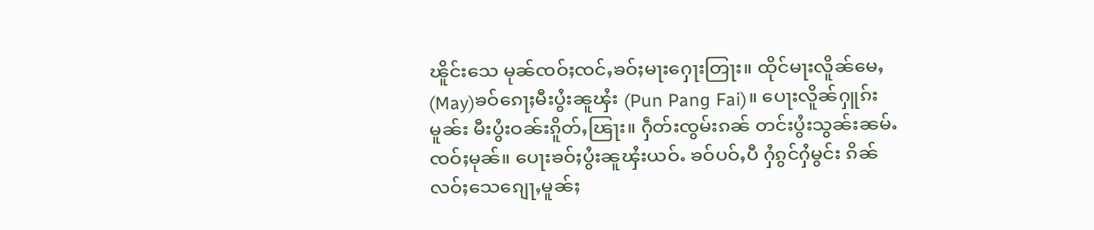ၽိူင်းသေ မုၼ်ၸဝ်ႈၸင်ႇၶဝ်ႈမႃးႁေႃးတြႃး။ ထိုင်မႃးလိူၼ်မေႇ(May)ၶဝ်ၵေႃႈမီးပွႆးၼူၾႆး (Pun Pang Fai)။ ပေႃးလိူၼ်ႁူၵ်းမူၼ်း မီးပွႆးဝၼ်းၵိူတ်ႇၽြႃး။ ႁဵတ်းၸွမ်းၵၼ် တင်းပွႆးသွၼ်းၼမ်ႉၸဝ်ႈမုၼ်။ ပေႃးၶဝ်ႈပွႆးၼူၾႆးယဝ်ႉ ၶဝ်ပဝ်ႇပီ ႁႆၵွင်ႁႆမွင်း ၵိၼ်လဝ်ႈသေၵျေႃႇမူၼ်ႈ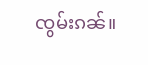ၸွမ်းၵၼ်။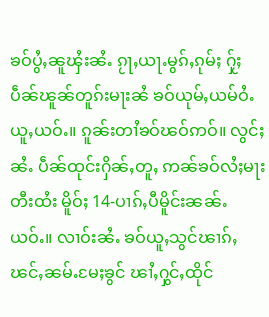ၶဝ်ပွႆႇၼူၾႆးၼႆႉ ၵႂႃႇယႃႉမွၵ်ႇၵုမ်ႈ ႁႂ်ႈပဵၼ်ၽူၼ်တူၵ်းမႃးၼႆ ၶဝ်ယုမ်ႇယမ်ဝႆႉယူႇယဝ်ႉ။ ၵူၼ်းတၢႆၶဝ်ၽဝ်ဢဝ်။ လွင်ႈၼႆႉ ပဵၼ်ထုင်းႁိၼ်ႇတူႇ ဢၼ်ၶဝ်လႆႈမႃးတီးထႆး မိူဝ်ႈ 14-ပၢၵ်ႇပီမိူင်းၼၼ်ႉယဝ်ႉ။ လၢဝ်းၼႆႉ ၶဝ်ယူႇသွင်ၽၢၵ်ႇ ၽင်ႇၼမ်ႉမႄႈၶွင် ၽၢႆႇႁွင်ႇထိုင်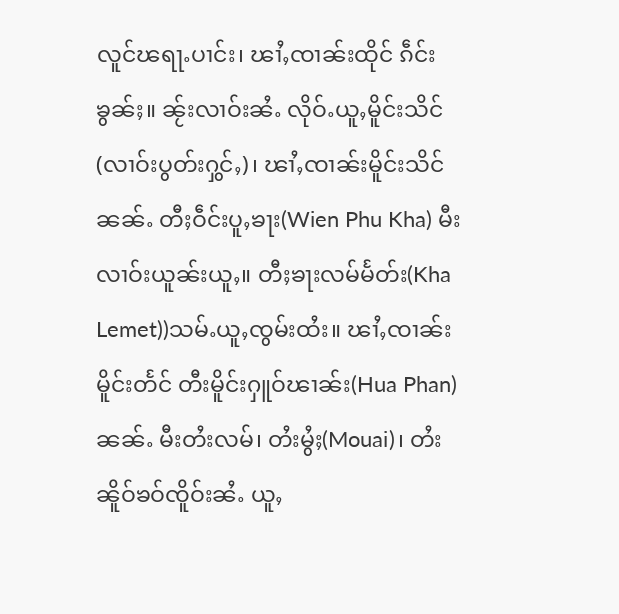လူင်ၽရႃႉပၢင်း၊ ၽၢႆႇၸၢၼ်းထိုင် ၵဵင်းၶွၼ်ႈ။ ၼႂ်းလၢဝ်းၼႆႉ လိုဝ်ႉယူႇမိူင်းသိင်(လၢဝ်းပွတ်းႁွင်ႇ)၊ ၽၢႆႇၸၢၼ်းမိူင်းသိင်ၼၼ်ႉ တီႈဝဵင်းပူႇၶႃး(Wien Phu Kha) မီးလၢဝ်းယူၼ်းယူႇ။ တီႈၶႃးလမ်မႅတ်း(Kha Lemet))သမ်ႉယူႇၸွမ်းထႆး။ ၽၢႆႇၸၢၼ်းမိူင်းတႅင် တီးမိူင်းႁူဝ်ၽၢၼ်း(Hua Phan)ၼၼ်ႉ မီးတႆးလမ်၊ တႆးမွႆႈ(Mouai)၊ တႆးၼိူဝ်ၶဝ်ၸိူဝ်းၼႆႉ ယူႇ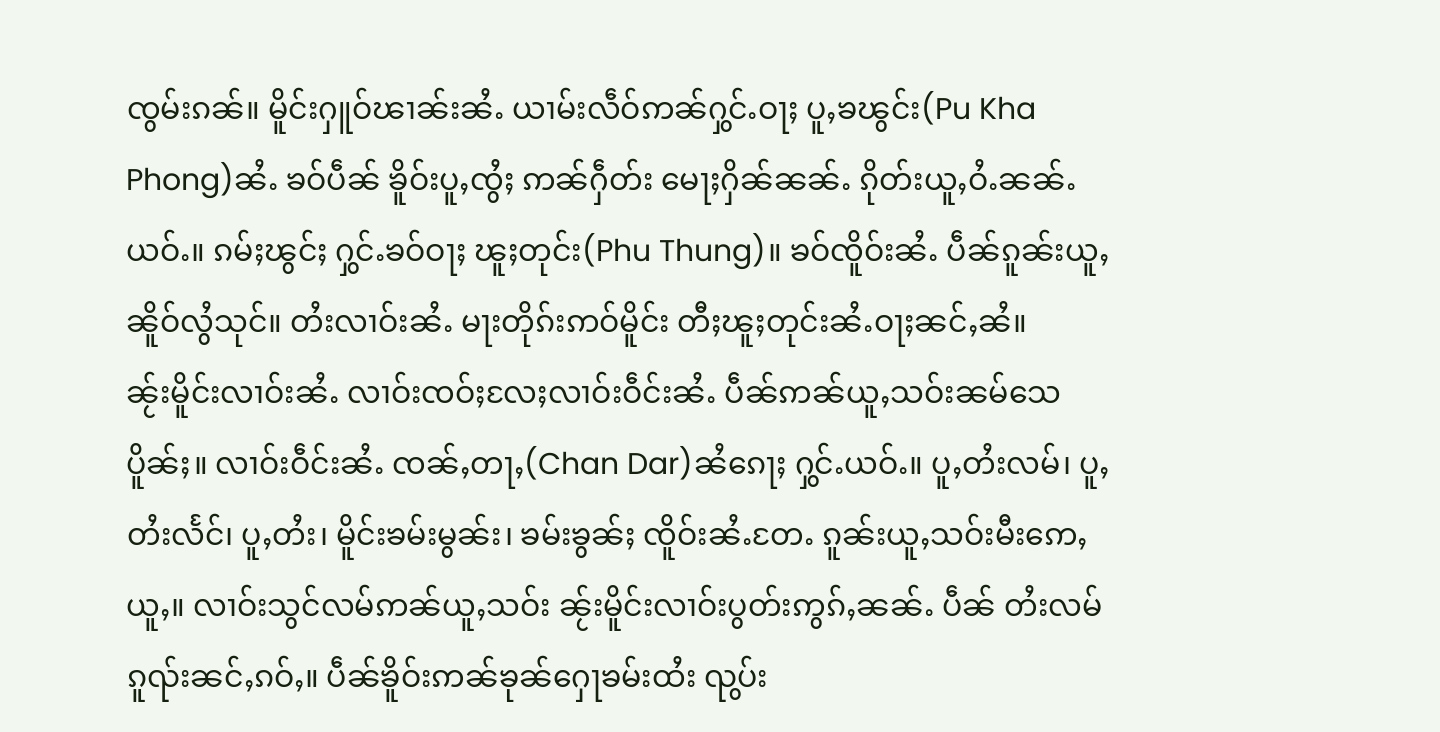ၸွမ်းၵၼ်။ မိူင်းႁူဝ်ၽၢၼ်းၼႆႉ ယၢမ်းလဵဝ်ဢၼ်ႁွင်ႉဝႃႈ ပူႇၶၽွင်း(Pu Kha Phong)ၼႆႉ ၶဝ်ပဵၼ် ၶိူဝ်းပူႇၸွႆႈ ဢၼ်ႁဵတ်း မေႃႈႁိၼ်ၼၼ်ႉ ၵိုတ်းယူႇဝႆႉၼၼ်ႉယဝ်ႉ။ ၵမ်ႈၽွင်ႈ ႁွင်ႉၶဝ်ဝႃႈ ၽူႈတုင်း(Phu Thung)။ ၶဝ်ၸိူဝ်းၼႆႉ ပဵၼ်ၵူၼ်းယူႇၼိူဝ်လွႆသုင်။ တႆးလၢဝ်းၼႆႉ မႃးတိုၵ်းဢဝ်မိူင်း တီႈၽူႈတုင်းၼႆႉဝႃႈၼင်ႇၼႆ။
ၼႂ်းမိူင်းလၢဝ်းၼႆႉ လၢဝ်းၸဝ်ႈလႄႈလၢဝ်းဝဵင်းၼႆႉ ပဵၼ်ဢၼ်ယူႇသဝ်းၼမ်သေပိူၼ်ႈ။ လၢဝ်းဝဵင်းၼႆႉ ၸၼ်ႇတႃႇ(Chan Dar)ၼႆၵေႃႈ ႁွင်ႉယဝ်ႉ။ ပူႇတႆးလမ်၊ ပူႇတႆးလႅင်၊ ပူႇတႆး၊ မိူင်းၶမ်းမွၼ်း၊ ၶမ်းၶွၼ်ႈ ၸိူဝ်းၼႆႉတႄႉ ၵူၼ်းယူႇသဝ်းမီးဢေႇယူႇ။ လၢဝ်းသွင်လမ်ဢၼ်ယူႇသဝ်း ၼႂ်းမိူင်းလၢဝ်းပွတ်းဢွၵ်ႇၼၼ်ႉ ပဵၼ် တႆးလမ်ၵူၺ်းၼင်ႇၵဝ်ႇ။ ပဵၼ်ၶိူဝ်းဢၼ်ၶုၼ်ႁေႃၶမ်းထႆး ၺွပ်း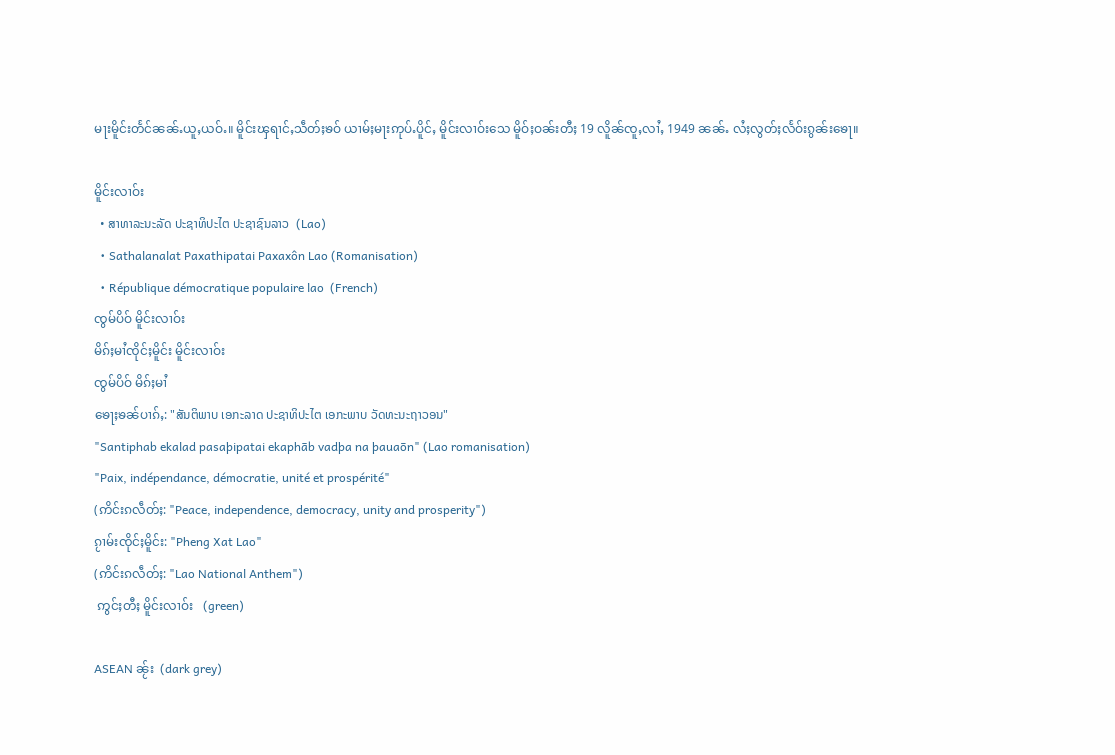မႃးမိူင်းတႅင်ၼၼ်ႉယူႇယဝ်ႉ။ မိူင်းၾရၢင်ႇသဵတ်ႈၶဝ် ယၢမ်ႈမႃးဢုပ်ႉပိူင်ႇ မိူင်းလၢဝ်းသေ မိူဝ်ႈဝၼ်းတီႈ 19 လိူၼ်ၸူႇလၢႆႇ 1949 ၼၼ်ႉ လႆႈလွတ်ႈလႅဝ်းၵွၼ်းၶေႃ။

မိူင်းလၢဝ်း
  • ສາທາລະນະລັດ ປະຊາທິປະໄຕ ປະຊາຊົນລາວ  (Lao)
  • Sathalanalat Paxathipatai Paxaxôn Lao (Romanisation)
  • République démocratique populaire lao  (French)
ၸွမ်ပိဝ် မိူင်းလၢဝ်း
မိၵ်ႈမၢႆၸိုင်ႈမိူင်း မိူင်းလၢဝ်း
ၸွမ်ပိဝ် မိၵ်ႈမၢႆ
ၶေႃႈၶၼ်ပၢၵ်ႇ: "ສັນຕິພາບ ເອກະລາດ ປະຊາທິປະໄຕ ເອກະພາບ ວັດທະນະຖາວອນ"
"Santiphab ekalad pasaþipatai ekaphāb vadþa na þauaōn" (Lao romanisation)
"Paix, indépendance, démocratie, unité et prospérité"
(ဢိင်းၵလဵတ်ႈ: "Peace, independence, democracy, unity and prosperity")
ၵႂၢမ်းၸိုင်ႈမိူင်း: "Pheng Xat Lao"
(ဢိင်းၵလဵတ်ႈ: "Lao National Anthem")
 ဢွင်ႈတီႈ မိူင်းလၢဝ်း   (green)

ASEAN ၼႂ်း  (dark grey)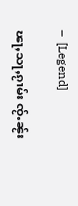–  [Legend]

ၽႃႇသႃႇၵႂၢမ်း ၸႂ်ႉၼႂ်း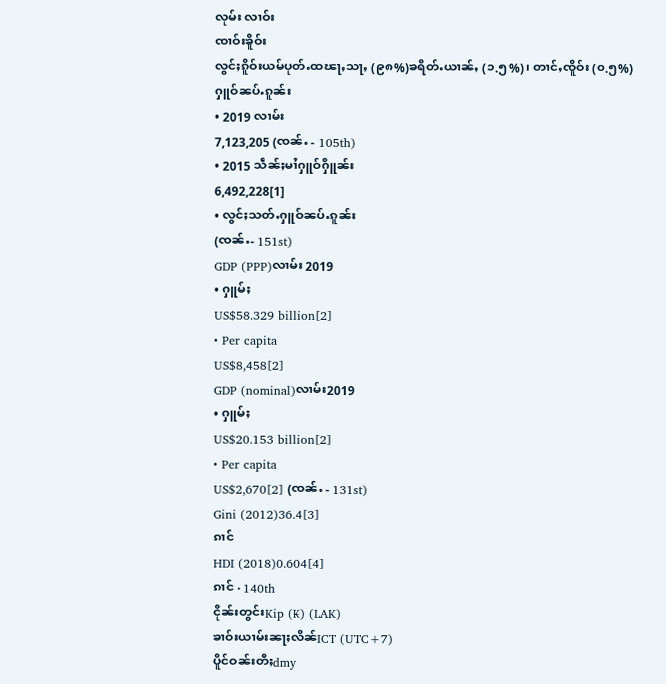လုမ်း လၢဝ်း
ၸၢဝ်းၶိူဝ်း
လွင်ႈၵိူဝ်းယမ်ပုတ်ႉထၽႃႇသႃႇ (၉၈%)ၶရိတ်ႉယၢၼ်ႇ (၁.၅%)၊ တၢင်ႇၸိူဝ်း (၀.၅%)
ႁူဝ်ၼပ်ႉၵူၼ်း
• 2019 လၢမ်း
7,123,205 (ၸၼ်ႉ - 105th)
• 2015 သဵၼ်ႈမၢႆႁူဝ်ႁိူၼ်း
6,492,228[1]
• လွင်ႈသတ်ႉႁူဝ်ၼပ်ႉၵူၼ်း
(ၸၼ်ႉ- 151st)
GDP (PPP)လၢမ်း 2019
• ႁူမ်ႈ
US$58.329 billion[2]
• Per capita
US$8,458[2]
GDP (nominal)လၢမ်း2019
• ႁူမ်ႈ
US$20.153 billion[2]
• Per capita
US$2,670[2] (ၸၼ်ႉ - 131st)
Gini (2012)36.4[3]
ၵၢင်
HDI (2018)0.604[4]
ၵၢင် · 140th
ငိုၼ်းတွင်းKip (₭) (LAK)
ၶၢဝ်းယၢမ်းၼႃႈလိၼ်ICT (UTC+7)
ပိူင်ဝၼ်းတီႈdmy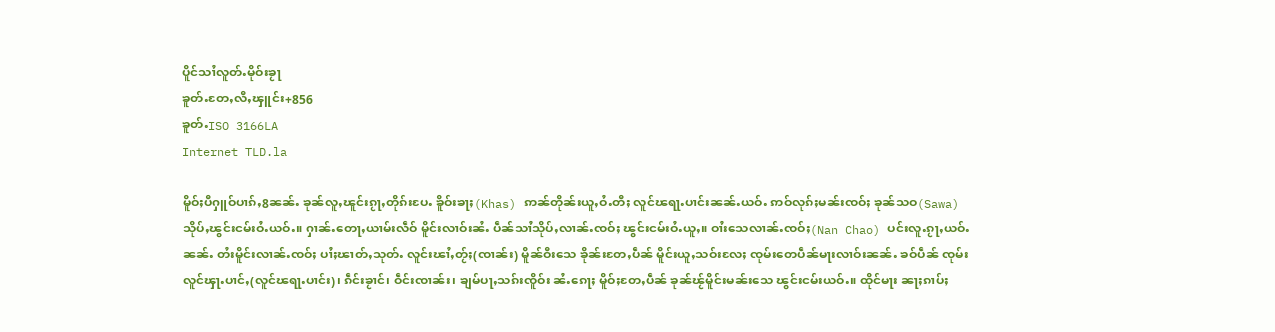ပိူင်သၢႆလူတ်ႉမိုဝ်းၶႂႃ
ၶူတ်ႉတႄႇလီႇၾူင်း+856
ၶူတ်ႉISO 3166LA
Internet TLD.la

မိူဝ်ႈပီႁူဝ်ပၢၵ်ႇ8ၼၼ်ႉ ၶုၼ်လူႇၽူင်းၵႂႃႇတိုၵ်းပႄႉ ၶိူဝ်းၶႃႈ(Khas) ဢၼ်တိုၼ်းယူႇဝႆႉတီႈ လူင်ၽရႃႉပၢင်းၼၼ်ႉယဝ်ႉ ဢဝ်လုၵ်ႈမၼ်းၸဝ်ႈ ၶုၼ်သဝ(Sawa)သိုပ်ႇၽွင်းငမ်းဝႆႉယဝ်ႉ။ ႁၢၼ်ႉတေႃႇယၢမ်းလဵဝ် မိူင်းလၢဝ်းၼႆႉ ပဵၼ်သၢႆသိုပ်ႇလၢၼ်ႉၸဝ်ႈ ၽွင်းငမ်းဝႆႉယူႇ။ ဝၢႆးသေလၢၼ်ႉၸဝ်ႈ(Nan Chao) ပင်းလူႉၵႂႃႇယဝ်ႉၼၼ်ႉ တႆးမိူင်းလၢၼ်ႉၸဝ်ႈ ပၢႆႈၽၢတ်ႇသုတ်ႉ လူင်းၽၢႆႇတႂ်ႈ(ၸၢၼ်း) မိူၼ်ဝီးသေ ၶိုၼ်းတႄႇပဵၼ် မိူင်းယူႇသဝ်းလႄႈ ၸုမ်းတေပဵၼ်မႃးလၢဝ်းၼၼ်ႉ ၶဝ်ပဵၼ် ၸုမ်းလူင်ၾႃႉပၢင်ႇ(လူင်ၽရႃႉပၢင်း)၊ ၵဵင်းၶႂၢင်၊ ဝဵင်းၸၢၼ်း၊ ၶျမ်ပႃႇသၵ်းၸိူဝ်း ၼႆႉၵေႃႈ မိူဝ်ႈတႄႇပဵၼ် ၶုၼ်ၽႂ်မိူင်းမၼ်းသေ ၽွင်းငမ်းယဝ်ႉ။ ထိုင်မႃး ၼႃႈၵၢပ်ႈ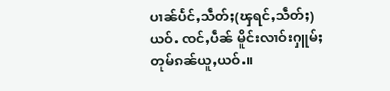ပၢၼ်ပႅင်ႇသဵတ်ႈ(ၾရင်ႇသဵတ်ႈ)ယဝ်ႉ ၸင်ႇပဵၼ် မိူင်းလၢဝ်းႁူမ်ႈတုမ်ၵၼ်ယူႇယဝ်ႉ။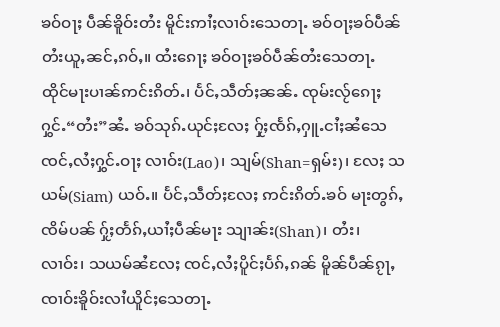ၶဝ်ဝႃႈ ပဵၼ်ၶိူဝ်းတႆး မိူင်းဢၢႆႈလၢဝ်းသေတႃႉ ၶဝ်ဝႃႈၶဝ်ပဵၼ်တႆးယူႇၼင်ႇၵဝ်ႇ။ ထႆးၵေႃႈ ၶဝ်ဝႃႈၶဝ်ပဵၼ်တႆးသေတႃႉ ထိုင်မႃးပၢၼ်ဢင်းၵိတ်ႉ၊ ပႅင်ႇသဵတ်ႈၼၼ်ႉ ၸုမ်းလႂ်ၵေႃႈႁွင်ႉ“တႆး”ၼႆႉ ၶဝ်သုၵ်ႉယုင်ႈလႄႈ ႁႂ်ႈၸႅၵ်ႇႁူႉငၢႆႈၼႆသေ ၸင်ႇလႆႈႁွင်ႉဝႃႈ လၢဝ်း(Lao)၊ သျမ်(Shan=ရှမ်း)၊ လႄႈ သယမ်(Siam) ယဝ်ႉ။ ပႅင်ႇသဵတ်ႈလႄႈ ဢင်းၵိတ်ႉၶဝ် မႃးတွၵ်ႇၸိမ်ပၼ် ႁႂ်ႈတႅၵ်ႇယၢႆႈပဵၼ်မႃး သျၢၼ်း(Shan)၊ တႆး၊ လၢဝ်း၊ သယမ်ၼႆလႄႈ ၸင်ႇလႆႈပိူင်ႈပႅၵ်ႇၵၼ် မိူၼ်ပဵၼ်ၵႂႃႇ ၸၢဝ်းၶိူဝ်းလၢႆယိူင်ႈသေတႃႉ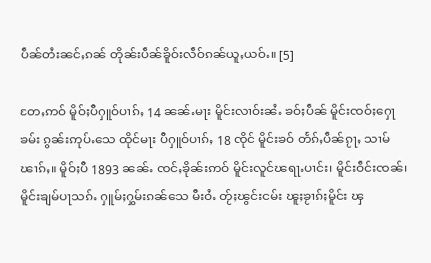ပဵၼ်တႆးၼင်ႇၵၼ် တိုၼ်းပဵၼ်ၶိူဝ်းလဵဝ်ၵၼ်ယူႇယဝ်ႉ။ [5]

တႄႇဢဝ် မိူဝ်ႈပီႁူဝ်ပၢၵ်ႇ 14 ၼၼ်ႉမႃး မိူင်းလၢဝ်းၼႆႉ ၶဝ်ႈပဵၼ် မိူင်းၸဝ်ႈႁေႃၶမ်း ၵွၼ်းဢုပ်ႉသေ ထိုင်မႃး ပီႁူဝ်ပၢၵ်ႇ 18 ၸိုင် မိူင်းၶဝ် တႅၵ်ႇပဵၼ်ၵႂႃႇ သၢမ်ၽၢၵ်ႇ။ မိူဝ်ႈပီ 1893 ၼၼ်ႉ ၸင်ႇၶိုၼ်းဢဝ် မိူင်းလူင်ၽရႃႉပၢင်း၊ မိူင်းဝဵင်းၸၼ်၊ မိူင်းၶျမ်ပႃသၵ်ႉ ႁူမ်ႈႁွမ်းၵၼ်သေ မီးဝႆႉ တႂ်ႈၽွင်းငမ်း ၽူႈၶႂၢၵ်ႈမိူင်း ၾ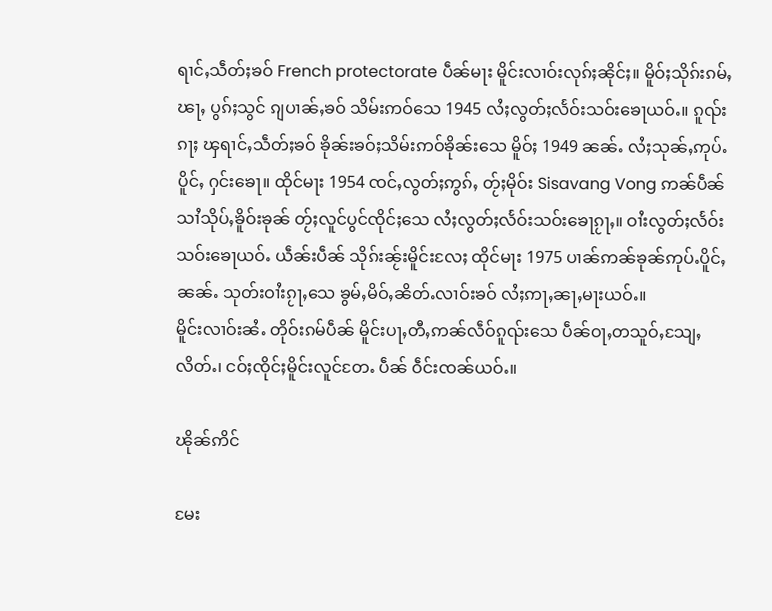ရၢင်ႇသဵတ်ႈၶဝ် French protectorate ပဵၼ်မႃး မိူင်းလၢဝ်းလုၵ်ႈၼိုင်ႈ။ မိူဝ်ႈသိုၵ်းၵမ်ႇၽႃႇ ပွၵ်ႈသွင် ၵျပၢၼ်ႇၶဝ် သိမ်းဢဝ်သေ 1945 လႆႈလွတ်ႈလႅဝ်းသဝ်းၶေႃယဝ်ႉ။ ၵူၺ်းၵႃႈ ၾရၢင်ႇသဵတ်ႈၶဝ် ၶိုၼ်းၶဝ်ႈသိမ်းဢဝ်ၶိုၼ်းသေ မိူဝ်ႈ 1949 ၼၼ်ႉ လႆႈသုၼ်ႇဢုပ်ႉပိူင်ႇ ႁင်းၶေႃ။ ထိုင်မႃး 1954 ၸင်ႇလွတ်ႈဢွၵ်ႇ တႂ်ႈမိုဝ်း Sisavang Vong ဢၼ်ပဵၼ် သၢႆသိုပ်ႇၶိူဝ်းၶုၼ် တႂ်ႈလူင်ပွင်ၸိုင်ႈသေ လႆႈလွတ်ႈလႅဝ်းသဝ်းၶေႃၵႂႃႇ။ ဝၢႆးလွတ်ႈလႅဝ်းသဝ်းၶေႃယဝ်ႉ ယဵၼ်းပဵၼ် သိုၵ်းၼႂ်းမိူင်းလႄႈ ထိုင်မႃး 1975 ပၢၼ်ဢၼ်ၶုၼ်ဢုပ်ႉပိူင်ႇၼၼ်ႉ သုတ်းဝၢႆးၵႂႃႇသေ ၶွမ်ႇမိဝ်ႇၼိတ်ႉလၢဝ်းၶဝ် လႆႈဢႃႇၼႃႇမႃးယဝ်ႉ။
မိူင်းလၢဝ်းၼႆႉ တိုဝ်းၵမ်ပဵၼ် မိူင်းပႃႇတီႇဢၼ်လဵဝ်ၵူၺ်းသေ ပဵၼ်ဝႃႇတသူဝ်ႇသျႄႇလိတ်ႉ၊ ငဝ်ႈၸိုင်ႈမိူင်းလူင်တႄႉ ပဵၼ် ဝဵင်းၸၼ်ယဝ်ႉ။

ၽိုၼ်ဢိင်

မႄး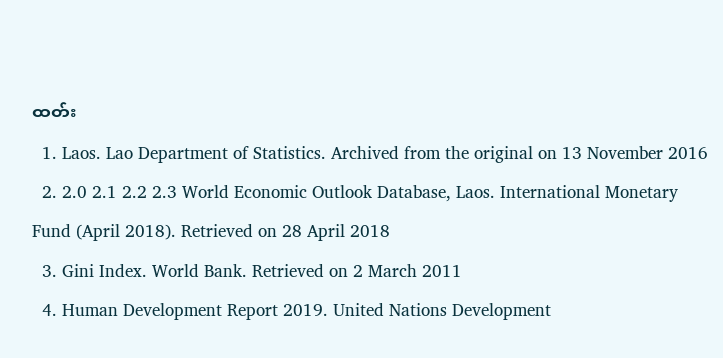ထတ်း
  1. Laos. Lao Department of Statistics. Archived from the original on 13 November 2016
  2. 2.0 2.1 2.2 2.3 World Economic Outlook Database, Laos. International Monetary Fund (April 2018). Retrieved on 28 April 2018
  3. Gini Index. World Bank. Retrieved on 2 March 2011
  4. Human Development Report 2019. United Nations Development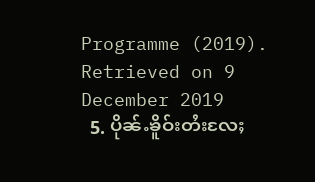Programme (2019). Retrieved on 9 December 2019
  5. ပိုၼ်ႉၶိူဝ်းတႆးလႄႈ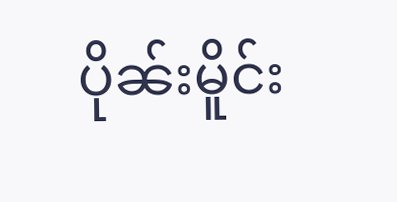ပိုၼ်းမိူင်း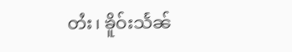တႆး၊ ၶိူဝ်းသႅၼ်